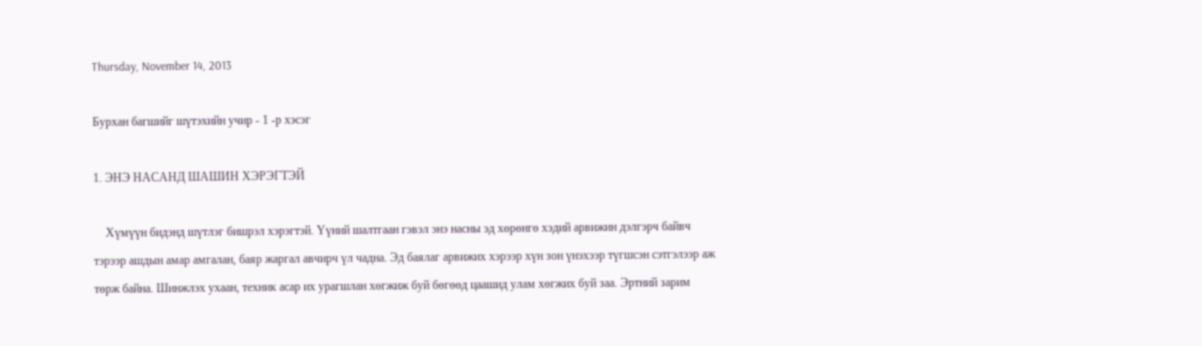Thursday, November 14, 2013

Бурхан багшийг шүтэхийн учир - 1 -р хэсэг

1. ЭНЭ НАСАНД ШАШИН ХЭРЭГТЭЙ

    Хүмүүн бидэнд шүтлэг бишрэл хэрэгтэй. Үүний шалтгаан гэвэл энэ насны эд хөрөнгө хэдий арвижин дэлгэрч байвч тэрээр ашдын амар амгалан, баяр жаргал авчирч үл чадна. Эд баялаг арвижих хэрээр хүн зон үнэхээр түгшсэн сэтгэлээр аж төрж байна. Шинжлэх ухаан, техник асар их урагшлан хөгжиж буй бөгөөд цаашид улам хөгжих буй заа. Эртний зарим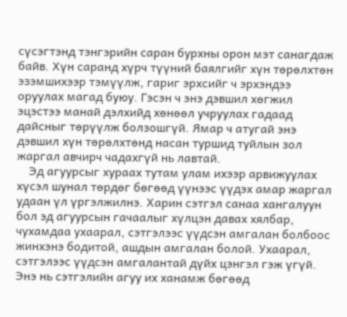сүсэгтэнд тэнгэрийн саран бурхны орон мэт санагдаж байв. Хүн саранд хүрч түүний баялгийг хүн төрөлхтөн эзэмшихээр тэмүүлж, гариг эрхсийг ч эрхэндээ оруулах магад буюу. Гэсэн ч энэ дэвшил хөгжил эцэстээ манай дэлхийд хөнөөл учруулах гадаад дайсныг төрүүлж болзошгүй. Ямар ч атугай энэ дэвшил хүн төрөлхтөнд насан туршид туйлын зол жаргал авчирч чадахгүй нь лавтай.
    Эд агуурсыг хураах тутам улам ихээр арвижуулах хүсэл шунал төрдөг бөгөөд үүнээс үүдэх амар жаргал удаан үл үргэлжилнэ. Харин сэтгэл санаа хангалуун бол эд агуурсын гачаалыг хүлцэн давах хялбар, чухамдаа ухаарал, сэтгэлээс үүдсэн амгалан болбоос жинхэнэ бодитой, ашдын амгалан болой. Ухаарал, сэтгэлээс үүдсэн амгалантай дүйх цэнгэл гэж үгүй. Энэ нь сэтгэлийн агуу их ханамж бөгөөд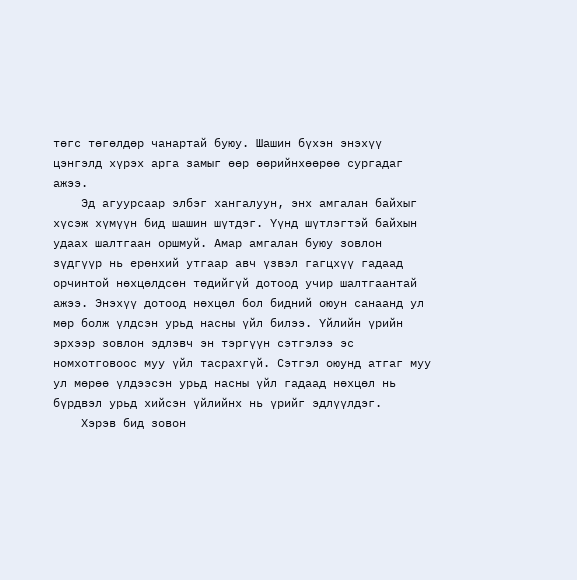төгс төгөлдөр чанартай буюу. Шашин бүхэн энэхүү цэнгэлд хүрэх арга замыг өөр өөрийнхөөрөө сургадаг ажээ.
    Эд агуурсаар элбэг хангалуун, энх амгалан байхыг хүсэж хүмүүн бид шашин шүтдэг. Үүнд шүтлэгтэй байхын удаах шалтгаан оршмуй. Амар амгалан буюу зовлон зүдгүүр нь ерөнхий утгаар авч үзвэл гагцхүү гадаад орчинтой нөхцөлдсөн төдийгүй дотоод учир шалтгаантай ажээ. Энэхүү дотоод нөхцөл бол бидний оюун санаанд ул мөр болж үлдсэн урьд насны үйл билээ. Үйлийн үрийн эрхээр зовлон эдлэвч эн тэргүүн сэтгэлээ эс номхотговоос муу үйл тасрахгүй. Сэтгэл оюунд атгаг муу ул мөрөө үлдээсэн урьд насны үйл гадаад нөхцөл нь бүрдвэл урьд хийсэн үйлийнх нь үрийг эдлүүлдэг.
    Хэрэв бид зовон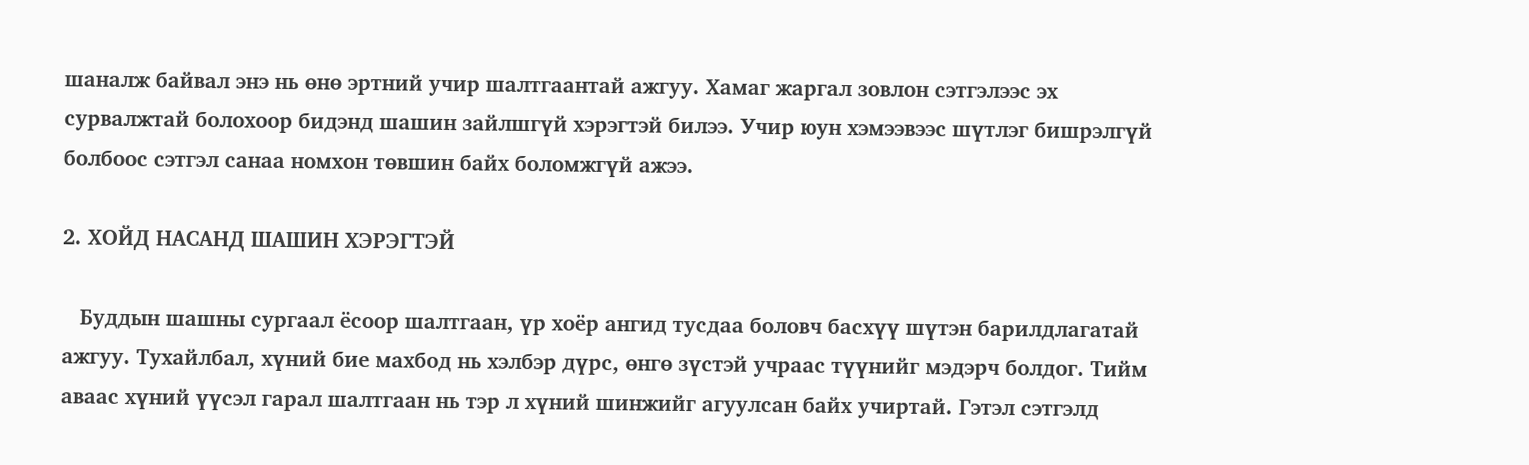шаналж байвал энэ нь өнө эртний учир шалтгаантай ажгуу. Хамаг жаргал зовлон сэтгэлээс эх сурвалжтай болохоор бидэнд шашин зайлшгүй хэрэгтэй билээ. Учир юун хэмээвээс шүтлэг бишрэлгүй болбоос сэтгэл санаа номхон төвшин байх боломжгүй ажээ.

2. ХОЙД НАСАНД ШАШИН ХЭРЭГТЭЙ

   Буддын шашны сургаал ёсоор шалтгаан, үр хоёр ангид тусдаа боловч басхүү шүтэн барилдлагатай ажгуу. Тухайлбал, хүний бие махбод нь хэлбэр дүрс, өнгө зүстэй учраас түүнийг мэдэрч болдог. Тийм аваас хүний үүсэл гарал шалтгаан нь тэр л хүний шинжийг агуулсан байх учиртай. Гэтэл сэтгэлд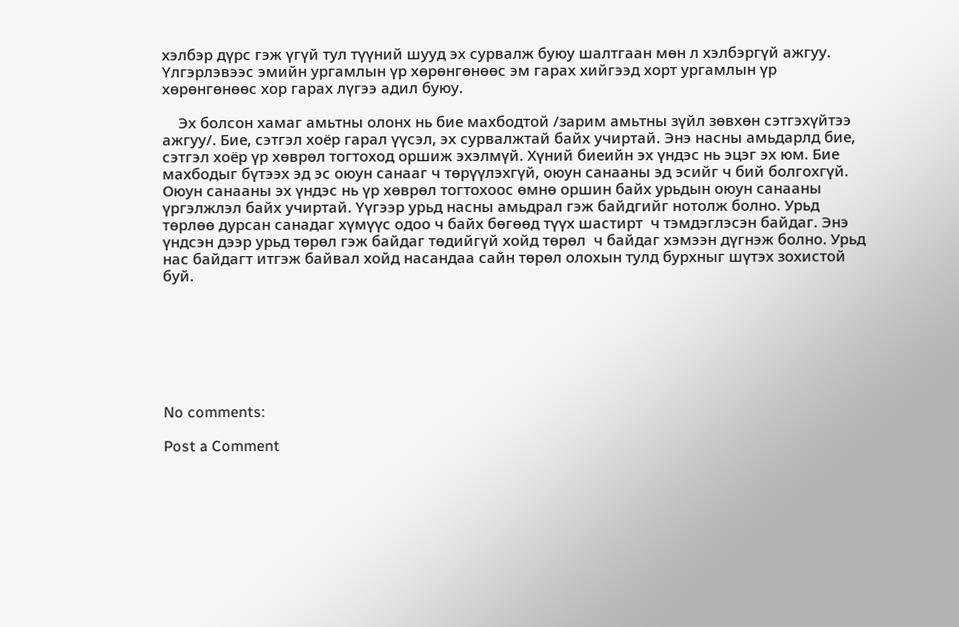хэлбэр дүрс гэж үгүй тул түүний шууд эх сурвалж буюу шалтгаан мөн л хэлбэргүй ажгуу. Үлгэрлэвээс эмийн ургамлын үр хөрөнгөнөөс эм гарах хийгээд хорт ургамлын үр хөрөнгөнөөс хор гарах лүгээ адил буюу.

    Эх болсон хамаг амьтны олонх нь бие махбодтой /зарим амьтны зүйл зөвхөн сэтгэхүйтээ ажгуу/. Бие, сэтгэл хоёр гарал үүсэл, эх сурвалжтай байх учиртай. Энэ насны амьдарлд бие, сэтгэл хоёр үр хөврөл тогтоход оршиж эхэлмүй. Хүний биеийн эх үндэс нь эцэг эх юм. Бие махбодыг бүтээх эд эс оюун санааг ч төрүүлэхгүй, оюун санааны эд эсийг ч бий болгохгүй. Оюун санааны эх үндэс нь үр хөврөл тогтохоос өмнө оршин байх урьдын оюун санааны үргэлжлэл байх учиртай. Үүгээр урьд насны амьдрал гэж байдгийг нотолж болно. Урьд төрлөө дурсан санадаг хүмүүс одоо ч байх бөгөөд түүх шастирт  ч тэмдэглэсэн байдаг. Энэ үндсэн дээр урьд төрөл гэж байдаг төдийгүй хойд төрөл  ч байдаг хэмээн дүгнэж болно. Урьд нас байдагт итгэж байвал хойд насандаа сайн төрөл олохын тулд бурхныг шүтэх зохистой буй.







No comments:

Post a Comment